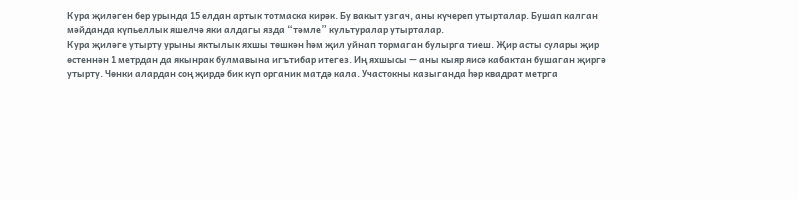Кура җиләген бер урында 15 елдан артык тотмаска кирәк. Бу вакыт узгач, аны күчереп утырталар. Бушап калган мәйданда күпьеллык яшелчә яки алдагы язда “тәмле” культуралар утырталар.
Кура җиләге утырту урыны яктылык яхшы төшкән һәм җил уйнап тормаган булырга тиеш. Җир асты сулары җир өстеннән 1 метрдан да якынрак булмавына игътибар итегез. Иң яхшысы — аны кыяр яисә кабактан бушаган җиргә утырту. Чөнки алардан соң җирдә бик күп органик матдә кала. Участокны казыганда һәр квадрат метрга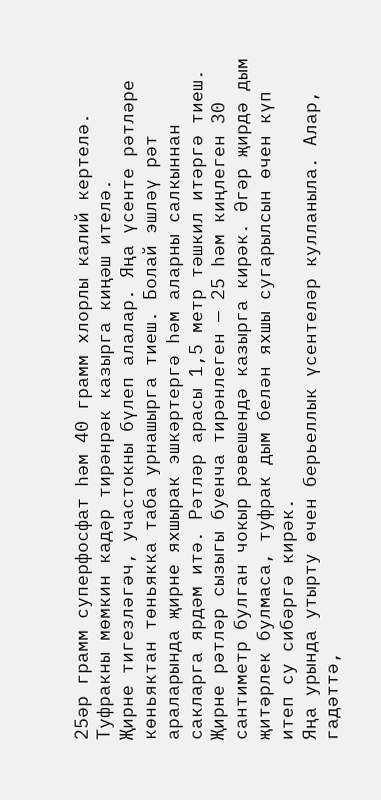25әр грамм суперфосфат һәм 40 грамм хлорлы калий кертелә. Туфракны мөмкин кадәр тирәнрәк казырга киңәш ителә.
Җирне тигезләгәч, участокны бүлеп алалар. Яңа үсенте рәтләре көньяктан төньякка таба урнашырга тиеш. Болай эшләү рәт араларында җирне яхшырак эшкәртергә һәм аларны салкыннан сакларга ярдәм итә. Рәтләр арасы 1,5 метр тәшкил итәргә тиеш. Җирне рәтләр сызыгы буенча тирәнлеген — 25 һәм киңлеген 30 сантиметр булган чокыр рәвешендә казырга кирәк. Әгәр җирдә дым җитәрлек булмаса, туфрак дым белән яхшы сугарылсын өчен күп итеп су сибәргә кирәк.
Яңа урында утырту өчен берьеллык үсентеләр кулланыла. Алар, гадәттә,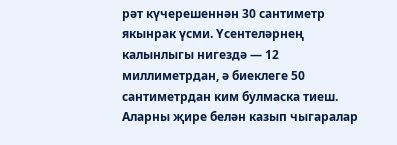рәт күчерешеннән 30 сантиметр якынрак үсми. Үсентеләрнең калынлыгы нигездә — 12 миллиметрдан, ә биеклеге 50 сантиметрдан ким булмаска тиеш. Аларны җире белән казып чыгаралар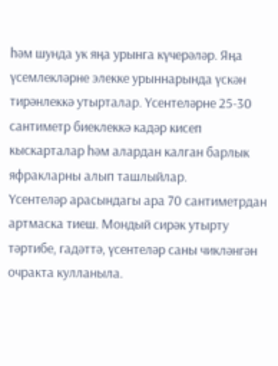һәм шунда ук яңа урынга күчерәләр. Яңа үсемлекләрне элекке урыннарында үскән тирәнлеккә утырталар. Үсентеләрне 25-30 сантиметр биеклеккә кадәр кисеп кыскарталар һәм алардан калган барлык яфракларны алып ташлыйлар.
Үсентеләр арасындагы ара 70 сантиметрдан артмаска тиеш. Мондый сирәк утырту тәртибе, гадәттә, үсентеләр саны чикләнгән очракта кулланыла.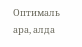Оптималь ара, алда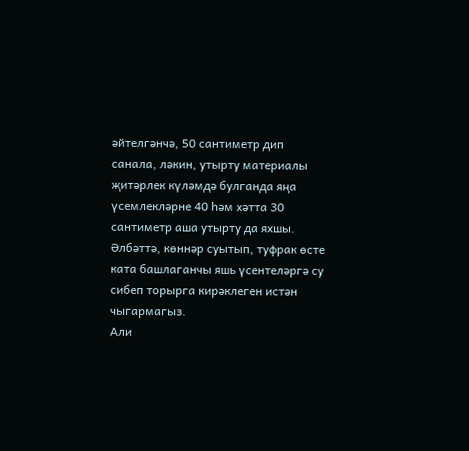әйтелгәнчә, 50 сантиметр дип санала, ләкин, утырту материалы җитәрлек күләмдә булганда яңа үсемлекләрне 40 һәм хәтта 30 сантиметр аша утырту да яхшы. Әлбәттә, көннәр суытып, туфрак өсте ката башлаганчы яшь үсентеләргә су сибеп торырга кирәклеген истән чыгармагыз.
Али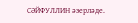СӘЙФУЛЛИН әзерләде.